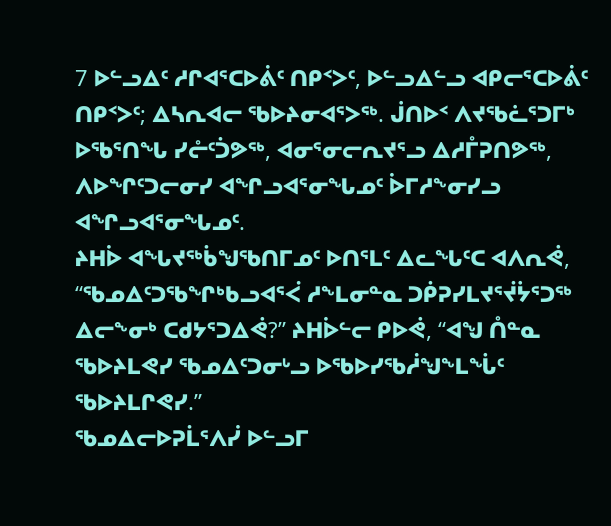7 ᐅᓪᓗᐃᑦ ᓱᒋᐊᕐᑕᐅᕖᑦ ᑎᑭᑉᐳᑦ, ᐅᓪᓗᐃᓪᓗ ᐊᑭᓕᕐᑕᐅᕖᑦ ᑎᑭᑉᐳᑦ; ᐃᓴᕆᐊᓕ ᖃᐅᔨᓂᐊᕐᐳᖅ. ᒎᑎᐅᑉ ᐱᔪᖃᓛᕐᑐᒥᒃ ᐅᖃᕐᑎᖓ ᓯᓔᑦᑑᕗᖅ, ᐊᓂᕐᓂᓕᕆᔪᕐᓗ ᐃᓱᒤᕈᑎᕗᖅ, ᐱᐅᖏᑦᑐᓕᓂᓯ ᐊᖏᓗᐊᕐᓂᖓᓄᑦ ᐆᒥᓱᖕᓂᓯᓗ ᐊᖏᓗᐊᕐᓂᖓᓄᑦ.
ᔨᕼᐆ ᐊᖓᔪᖅᑳᖑᖃᑎᒥᓄᑦ ᐅᑎᕐᒪᑦ ᐃᓚᖓᑦᑕ ᐊᐱᕆᕚ, “ᖃᓄᐃᑦᑐᖃᖏᒃᑲᓗᐊᕐᐹ ᓱᖕᒪᓂᓐᓇ ᑐᑮᕈᓯᒪᔪᕐᔫᔮᕐᑐᖅ ᐃᓕᖕᓂᒃ ᑕᑯᔭᕐᑐᐃᕚ?” ᔨᕼᐆᓪᓕ ᑭᐅᕚ, “ᐊᖑ ᑍᓐᓇ ᖃᐅᔨᒪᕙᓯ ᖃᓄᐃᑦᑐᓂᒡᓗ ᐅᖃᐅᓯᖃᓲᖑᖕᒪᖔᑦ ᖃᐅᔨᒪᒋᕙᓯ.”
ᖃᓄᐃᓕᐅᕈᒫᕐᐱᓰ ᐅᓪᓗᒥ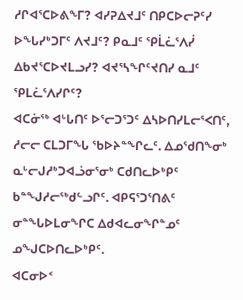ᓱᒋᐊᕐᑕᐅᕕᖕᒥ? ᐊᓯᕈᐃᔪᒧᑦ ᑎᑭᑕᐅᓕᕈᑦᓯ ᐅᖓᓯᒃᑐᒥᑦ ᐱᔪᒧᑦ? ᑭᓇᒧᑦ ᕿᒫᓛᕐᐱᓰ ᐃᑲᔪᕐᑕᐅᔪᒪᓗᓯ? ᐊᔪᕐᓴᖏᑦᔪᑎᓯ ᓇᒧᑦ ᕿᒪᓛᕐᐱᓯᒋᑦ?
ᐊᑕᓃᖅ ᐊᒡᒐᑎᑦ ᐅᕐᓕᑐᕐᑐᑦ ᐃᓴᐅᑎᓯᒪᓕᕐᐸᑎᑦ, ᓱᓕᓕ ᑕᒪᑐᒥᖓ ᖃᐅᔨᓐᖏᓚᑦ. ᐃᓄᖁᑎᖕᓂᒃ ᓇᒡᓕᒍᓱᒃᑐᐊᓘᓂᕐᓂᒃ ᑕᑯᑎᓚᐅᒃᑭᑦ ᑲᓐᖑᓱᓕᖅᑯᓪᓗᒋᑦ. ᐊᑭᕋᕐᑐᕐᑎᕕᑦ ᓂᓐᖓᐅᒪᓂᖏᑕ ᐃᑯᐊᓚᓂᖏᓐᓄᑦ ᓄᖑᑕᐅᑎᓚᐅᒃᑭᑦ.
ᐊᑕᓂᐅᑉ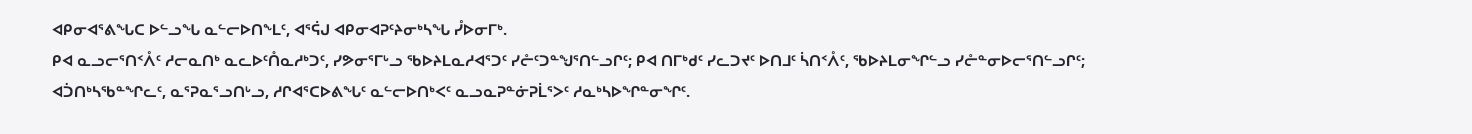ᐊᑭᓂᐊᕐᕕᖓᑕ ᐅᓪᓗᖓ ᓇᓪᓕᐅᑎᖕᒪᑦ, ᐊᕐᕌᒍ ᐊᑭᓂᐊᕈᑦᔨᓂᒃᓴᖓ ᓮᐅᓂᒥᒃ.
ᑭᐊ ᓇᓗᓕᕐᑎᑉᐰᑦ ᓱᓕᓇᑎᒃ ᓇᓚᐅᑦᑍᓇᓱᒃᑐᑦ, ᓯᕗᓂᕐᒥᒡᓗ ᖃᐅᔨᒪᓇᓱᐊᕐᑐᑦ ᓯᓔᑦᑐᓐᖑᕐᑎᓪᓗᒋᑦ; ᑭᐊ ᑎᒥᒃᑯᑦ ᓯᓚᑐᔪᑦ ᐅᑎᒧᑦ ᓵᑎᑉᐰᑦ, ᖃᐅᔨᒪᓂᖏᓪᓗ ᓯᓔᓐᓂᐅᓕᕐᑎᓪᓗᒋᑦ;
ᐊᑑᑎᒃᓴᖃᓐᖏᓚᑦ, ᓇᕐᕈᓇᕐᓗᑎᒡᓗ, ᓱᒋᐊᕐᑕᐅᕕᖓᑦ ᓇᓪᓕᐅᑎᒃᐸᑦ ᓇᓗᓇᕈᓐᓃᕈᒫᕐᐳᑦ ᓱᓇᒃᓴᐅᖏᓐᓂᖏᑦ.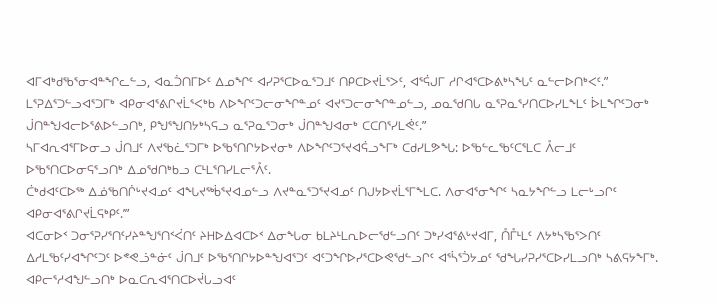ᐊᒥᐊᒃᑯᖃᕐᓂᐊᓐᖏᓚᓪᓗ, ᐊᓇᑑᑎᒥᐅᑦ ᐃᓄᖏᑦ ᐊᓯᕈᕐᑕᐅᓇᕐᑐᒧᑦ ᑎᑭᑕᐅᔪᒫᕐᐳᑦ, ᐊᕐᕌᒍᒥ ᓱᒋᐊᕐᑕᐅᕕᒃᓴᖓᑦ ᓇᓪᓕᐅᑎᒃᐸᑦ.”
ᒪᕐᕈᐃᕐᑐᓪᓗᐊᕐᑐᒥᒃ ᐊᑭᓂᐊᕐᕕᒋᔪᒫᕐᐸᒃᑲ ᐱᐅᖏᑦᑐᓕᓂᖏᓐᓄᑦ ᐊᔪᕐᑐᓕᓂᖏᓐᓄᓪᓗ, ᓄᓇᖁᑎᒐ ᓇᕐᕈᓇᕐᓯᑎᑕᐅᓯᒪᖕᒪᑦ ᐆᒪᖏᑦᑐᓂᒃ ᒎᑎᓐᖑᐊᓕᐅᕐᕕᐅᓪᓗᑎᒃ, ᑭᖑᕐᖑᑎᔭᒃᓴᕋᓗ ᓇᕐᕈᓇᕐᑐᓂᒃ ᒎᑎᓐᖑᐊᓂᒃ ᑕᑕᑎᕐᓯᒪᕚᑦ.”
ᓴᒥᐊᕆᐊᕐᒥᐅᓂᓗ ᒎᑎᒧᑦ ᐱᔪᖃᓛᕐᑐᒥᒃ ᐅᖃᕐᑎᒋᔭᐅᔪᓂᒃ ᐱᐅᖏᑦᑐᕐᔪᐊᕌᓗᖕᒥᒃ ᑕᑯᓯᒪᕗᖓ: ᐅᖃᓪᓚᖃᑦᑕᕐᒪᑕ ᐰᓕᒧᑦ ᐅᖃᕐᑎᑕᐅᓂᕋᕐᓗᑎᒃ ᐃᓄᖁᑎᒃᑲᓗ ᑕᒻᒪᕐᑎᓯᒪᓕᕐᐰᑦ.
ᑖᒃᑯᐊᑦᑕᐅᖅ ᐃᓅᖃᑎᒌᒡᔪᐊᓄᑦ ᐊᖓᔪᖅᑳᕐᔪᐊᓄᓪᓗ ᐱᔪᓐᓇᕐᑐᕐᔪᐊᓄᑦ ᑎᒍᔭᐅᔪᒫᕐᒥᖕᒪᑕ. ᐱᓂᐊᕐᓂᖏᑦ ᓴᓇᔭᖏᓪᓗ ᒪᓕᒡᓗᒋᑦ ᐊᑭᓂᐊᕐᕕᒋᔪᒫᕋᒃᑭᑦ.’”
ᐊᑕᓂᐅᑉ ᑐᓂᕐᕈᓯᕐᑎᑦᓯᔨᓐᖑᕐᑎᑉᐹᑎᑦ ᔨᕼᐅᐃᐊᑕᐅᑉ ᐃᓂᖓᓂ ᑲᒪᔨᒻᒪᕆᐅᓕᖁᓪᓗᑎᑦ ᑐᒃᓯᐊᕐᕕᒡᔪᐊᒥ, ᑍᒤᒻᒪᑦ ᐱᔭᒃᓴᖃᕐᐳᑎᑦ ᐃᓱᒪᖃᑦᓯᐊᖏᑦᑐᑦ ᐅᕝᕙᓘᓐᓃᑦ ᒎᑎᒧᑦ ᐅᖃᕐᑎᒋᔭᐅᓐᖑᐊᕐᑐᑦ ᐊᑦᑐᖏᐅᓯᕐᑕᐅᕙᖁᓪᓗᒋᑦ ᐊᕐᓵᕐᑑᔭᓄᑦ ᖁᖓᓯᕈᓯᕐᑕᐅᓯᒪᓗᑎᒃ ᓴᕕᕋᔭᖕᒥᒃ.
ᐊᑭᓕᕐᓱᐊᖑᓪᓗᑎᒃ ᐅᓇᑕᕆᐊᕐᑎᑕᐅᔫᒐᓗᐊᑦ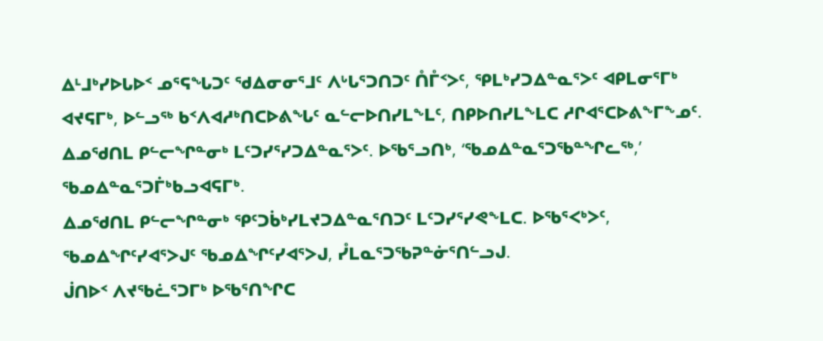ᐃᒻᒧᒃᓯᐅᒐᐅᑉ ᓄᕐᕋᖓᑐᑦ ᖁᐃᓂᓂᕐᒧᑦ ᐱᒡᒐᕐᑐᑎᑐᑦ ᑍᒤᑉᐳᑦ, ᕿᒪᒃᓯᑐᐃᓐᓇᕐᐳᑦ ᐊᑭᒪᓂᕐᒥᒃ ᐊᔪᕋᒥᒃ, ᐅᓪᓗᖅ ᑲᑉᐱᐊᓱᒃᑎᑕᐅᕕᖓᑦ ᓇᓪᓕᐅᑎᓯᒪᖕᒪᑦ, ᑎᑭᐅᑎᓯᒪᖕᒪᑕ ᓱᒋᐊᕐᑕᐅᕕᖕᒥᖕᓄᑦ.
ᐃᓄᖁᑎᒪ ᑭᓪᓕᖏᓐᓂᒃ ᒪᑦᑐᓯᕐᓯᑐᐃᓐᓇᕐᐳᑦ. ᐅᖃᕐᓗᑎᒃ, ‘ᖃᓄᐃᓐᓇᕐᑐᖃᓐᖏᓚᖅ,’ ᖃᓄᐃᓐᓇᕐᑐᒦᒃᑲᓗᐊᕋᒥᒃ.
ᐃᓄᖁᑎᒪ ᑭᓪᓕᖏᓐᓂᒃ ᕿᑦᑐᑳᒃᓯᒪᔪᑐᐃᓐᓇᕐᑎᑐᑦ ᒪᑦᑐᓯᕐᓯᕙᖕᒪᑕ. ᐅᖃᕐᐸᒃᐳᑦ, ᖃᓄᐃᖏᑦᓯᐊᕐᐳᒍᑦ ᖃᓄᐃᖏᑦᓯᐊᕐᐳᒍ, ᓮᒪᓇᕐᑐᖃᕈᓐᓃᕐᑎᓪᓗᒍ.
ᒎᑎᐅᑉ ᐱᔪᖃᓛᕐᑐᒥᒃ ᐅᖃᕐᑎᖏᑕ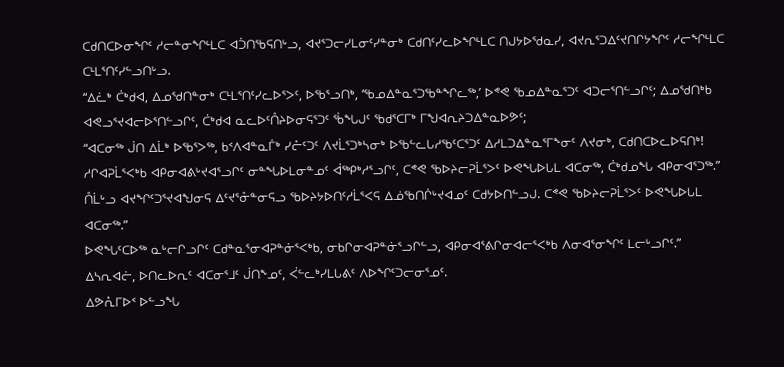ᑕᑯᑎᑕᐅᓂᖏᑦ ᓱᓕᓐᓂᖏᒻᒪᑕ ᐊᑑᑎᖃᕋᑎᒡᓗ, ᐊᔪᕐᑐᓕᓯᒪᓂᑦᓯᓐᓂᒃ ᑕᑯᑎᑦᓯᓚᐅᖏᒻᒪᑕ ᑎᒍᔭᐅᖁᓇᓯ, ᐊᔪᕆᕐᑐᐃᑦᔪᑎᒋᔭᖏᑦ ᓱᓕᖏᒻᒪᑕ ᑕᒻᒪᕐᑎᑦᓯᓪᓗᑎᒡᓗ.
“ᐃᓛᒃ ᑖᒃᑯᐊ, ᐃᓄᖁᑎᓐᓂᒃ ᑕᒻᒪᕐᑎᑦᓯᓚᐅᕐᐳᑦ, ᐅᖃᕐᓗᑎᒃ, ‘ᖃᓄᐃᓐᓇᕐᑐᖃᓐᖏᓚᖅ,’ ᐅᕝᕙ ᖃᓄᐃᓐᓇᕐᑐᑦ ᐊᑐᓕᕐᑎᓪᓗᒋᑦ; ᐃᓄᖁᑎᒃᑲ ᐊᕙᓗᕐᔪᐊᓕᐅᕐᑎᓪᓗᒋᑦ, ᑖᒃᑯᐊ ᓇᓚᐅᑦᑍᔨᐅᓂᕋᕐᑐᑦ ᖄᖓᒍᑦ ᖃᑯᕐᑕᒥᒃ ᒥᖑᐊᕆᔨᑐᐃᓐᓇᐅᕗᑦ;
“ᐊᑕᓂᖅ ᒎᑎ ᐃᒫᒃ ᐅᖃᕐᐳᖅ, ᑲᑉᐱᐊᓐᓇᒦᒃ ᓯᓔᑦᑐᑦ ᐱᔪᒫᕐᑐᒃᓴᓂᒃ ᐅᖃᓪᓚᒐᓱᖃᑦᑕᕐᑐᑦ ᐃᓱᒪᑐᐃᓐᓇᕐᒥᖕᓂᑦ ᐱᔪᓂᒃ, ᑕᑯᑎᑕᐅᓚᐅᕋᑎᒃ!
ᓱᒋᐊᕈᒫᕐᐸᒃᑲ ᐊᑭᓂᐊᕕᒡᔪᐊᕐᓗᒋᑦ ᓂᓐᖓᐅᒪᓂᓐᓄᑦ ᐋᖅᑭᒃᓱᕐᓗᒋᑦ, ᑕᕝᕙ ᖃᐅᔨᓕᕈᒫᕐᐳᑦ ᐅᕙᖓᐅᒐᒪ ᐊᑕᓂᖅ, ᑖᒃᑯᓄᖓ ᐊᑭᓂᐊᕐᑐᖅ.”
ᑍᒫᒡᓗ ᐊᔪᖏᑦᑐᕐᔪᐊᖑᓂᕋ ᐃᑦᔪᕐᓁᓐᓂᕋᓗ ᖃᐅᔨᔭᐅᑎᑦᓱᒫᕐᐸᕋ ᐃᓅᖃᑎᒌᒡᔪᐊᓄᑦ ᑕᑯᔭᐅᑎᓪᓗᒍ. ᑕᕝᕙ ᖃᐅᔨᓕᕈᒫᕐᐳᑦ ᐅᕙᖓᐅᒐᒪ ᐊᑕᓂᖅ.”
ᐅᕙᖓᑦᑕᐅᖅ ᓇᒡᓕᒋᓗᒋᑦ ᑕᑯᓐᓇᕐᓂᐊᕈᓐᓃᕐᐸᒃᑲ, ᓂᑲᒋᓂᐊᕈᓐᓃᕐᓗᒋᓪᓗ, ᐊᑭᓂᐊᕐᕕᒋᓂᐊᓕᕐᐸᒃᑲ ᐱᓂᐊᕐᓂᖏᑦ ᒪᓕᒡᓗᒋᑦ.”
ᐃᓴᕆᐊᓖ, ᐅᑎᓚᐅᕆᑦ ᐊᑕᓂᕐᒧᑦ ᒎᑎᖕᓄᑦ, ᐹᓪᓚᒃᓯᒪᒐᕕᑦ ᐱᐅᖏᑦᑐᓕᓂᕐᓄᑦ.
ᐃᕗᕅᒥᐅᑉ ᐅᓪᓗᖓ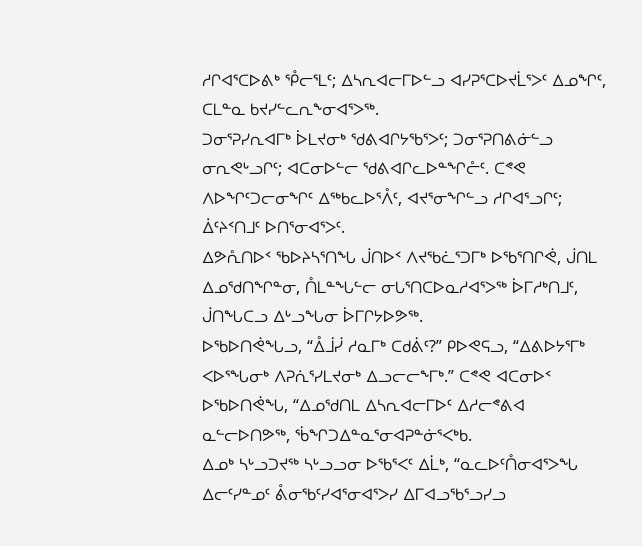ᓱᒋᐊᕐᑕᐅᕕᒃ ᕾᓕᕐᒪᑦ; ᐃᓴᕆᐊᓕᒥᐅᓪᓗ ᐊᓯᕈᕐᑕᐅᔪᒫᕐᐳᑦ ᐃᓄᖏᑦ, ᑕᒪᓐᓇ ᑲᔪᓯᓪᓚᕆᖕᓂᐊᕐᐳᖅ.
ᑐᓂᕐᕈᓯᕆᐊᒥᒃ ᐆᒪᔪᓂᒃ ᖁᕕᐊᒋᔭᖃᕐᐳᑦ; ᑐᓂᕐᕈᑎᕕᓃᓪᓗ ᓂᕆᕙᒡᓗᒋᑦ; ᐊᑕᓂᐅᓪᓕ ᖁᕕᐊᒋᓚᐅᓐᖏᓔᑦ. ᑕᕝᕙ ᐱᐅᖏᑦᑐᓕᓂᖏᑦ ᐃᖅᑲᓚᐅᕐᐰᑦ, ᐊᔪᕐᓂᖏᓪᓗ ᓱᒋᐊᕐᓗᒋᑦ; ᐄᑦᔨᑉᑎᒧᑦ ᐅᑎᕐᓂᐊᕐᐳᑦ.
ᐃᕗᕅᑎᐅᑉ ᖃᐅᔨᓴᕐᑎᖓ ᒎᑎᐅᑉ ᐱᔪᖃᓛᕐᑐᒥᒃ ᐅᖃᕐᑎᒋᕚ, ᒎᑎᒪ ᐃᓄᖁᑎᖏᓐᓂ, ᑍᒪᓐᖓᓪᓕ ᓂᒐᕐᑎᑕᐅᓇᓱᐊᕐᐳᖅ ᐆᒥᓱᒃᑎᒧᑦ, ᒎᑎᖓᑕᓗ ᐃᒡᓗᖓᓂ ᐆᒥᒋᔭᐅᕗᖅ.
ᐅᖃᐅᑎᕚᖓᓗ, “ᐂᒨᓰ ᓱᓇᒥᒃ ᑕᑯᕖᑦ?” ᑭᐅᕙᕋᓗ, “ᐃᕕᐅᔭᕐᒥᒃ ᐸᐅᕐᖓᓂᒃ ᐱᕈᕇᕐᓯᒪᔪᓂᒃ ᐃᓗᓕᓕᖕᒥᒃ.” ᑕᕝᕙ ᐊᑕᓂᐅᑉ ᐅᖃᐅᑎᕚᖓ, “ᐃᓄᖁᑎᒪ ᐃᓴᕆᐊᓕᒥᐅᑦ ᐃᓱᓕᕝᕕᐊ ᓇᓪᓕᐅᑎᕗᖅ, ᖄᖏᑐᐃᓐᓇᕐᓂᐊᕈᓐᓃᕐᐸᒃᑲ.
ᐃᓄᒃ ᓴᒡᓗᑐᔪᖅ ᓴᒡᓗᓗᓂ ᐅᖃᕐᐸᑦ ᐃᒫᒃ, “ᓇᓚᐅᑦᑍᓂᐊᕐᐳᖓ ᐃᓕᑦᓯᓐᓄᑦ ᕔᓂᖃᑦᓯᐊᕐᓂᐊᕐᐳᓯ ᐃᒥᐊᓗᖃᕐᓗᓯᓗ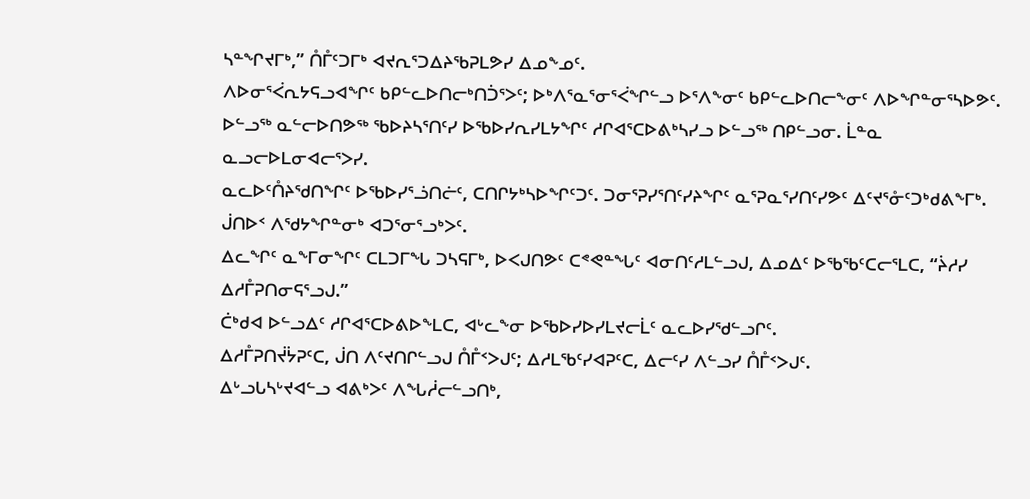ᓴᓐᖏᔪᒥᒃ,” ᑍᒤᑦᑐᒥᒃ ᐊᔪᕆᕐᑐᐃᔨᖃᕈᒪᕗᓯ ᐃᓄᖕᓄᑦ.
ᐱᐅᓂᕐᐹᕆᔭᕋᓗᐊᖏᑦ ᑲᑭᓪᓚᐅᑎᓕᒃᑎᑑᕐᐳᑦ; ᐅᒃᐱᕐᓇᕐᓂᕐᐹᖏᓪᓗ ᐅᕐᐱᖕᓂᑦ ᑲᑭᓪᓚᐅᑎᓕᖕᓂᑦ ᐱᐅᖏᓐᓂᕐᓴᐅᕗᑦ. ᐅᓪᓗᖅ ᓇᓪᓕᐅᑎᕗᖅ ᖃᐅᔨᓴᕐᑎᑦᓯ ᐅᖃᐅᓯᕆᓯᒪᔭᖏᑦ ᓱᒋᐊᕐᑕᐅᕕᒃᓴᓯᓗ ᐅᓪᓗᖅ ᑎᑭᓪᓗᓂ. ᒫᓐᓇ ᓇᓗᓕᐅᒪᓂᐊᓕᕐᐳᓯ.
ᓇᓚᐅᑦᑍᔨᖁᑎᖏᑦ ᐅᖃᐅᓯᕐᓘᑎᓖᑦ, ᑕᑎᒋᔭᒃᓴᐅᖏᑦᑐᑦ. ᑐᓂᕐᕈᓯᕐᑎᑦᓯᔨᖏᑦ ᓇᕐᕈᓇᕐᓯᑎᑦᓯᕗᑦ ᐃᑦᔪᕐᓁᑦᑐᒃᑯᕕᖕᒥᒃ. ᒎᑎᐅᑉ ᐱᖁᔭᖏᓐᓂᒃ ᐊᑐᕐᓂᕐᓗᒃᐳᑦ.
ᐃᓚᖏᑦ ᓇᖕᒥᓂᖏᑦ ᑕᒪᑐᒥᖓ ᑐᓴᕋᒥᒃ, ᐅᐸᒍᑎᕗᑦ ᑕᕝᕙᓐᖓᑦ ᐊᓂᑎᑦᓱᒪᓪᓗᒍ, ᐃᓄᐃᑦ ᐅᖃᖃᑦᑕᓕᕐᒪᑕ, “ᔩᓱᓯ ᐃᓱᒤᕈᑎᓂᕋᕐᓗᒍ.”
ᑖᒃᑯᐊ ᐅᓪᓗᐃᑦ ᓱᒋᐊᕐᑕᐅᕕᐅᖕᒪᑕ, ᐊᒡᓚᖕᓂ ᐅᖃᐅᓯᐅᓯᒪᔪᓕᒫᑦ ᓇᓚᐅᓯᖁᓪᓗᒋᑦ.
ᐃᓱᒤᕈᑎᔫᔮᕈᑦᑕ, ᒎᑎ ᐱᑦᔪᑎᒋᓪᓗᒍ ᑍᒤᑉᐳᒍᑦ; ᐃᓱᒪᖃᑦᓯᐊᕈᑦᑕ, ᐃᓕᑦᓯ ᐱᓪᓗᓯ ᑍᒤᑉᐳᒍᑦ.
ᐃᒡᓗᒐᓴᒡᔪᐊᓪᓗ ᐊᕕᒃᐳᑦ ᐱᖓᓲᓕᓪᓗᑎᒃ,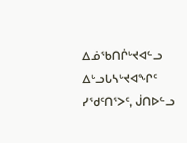ᐃᓅᖃᑎᒌᒡᔪᐊᓪᓗ ᐃᒡᓗᒐᓴᒡᔪᐊᖏᑦ ᓯᖁᑦᑎᕐᐳᑦ, ᒎᑎᐅᓪᓗ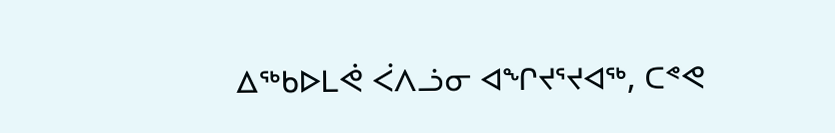ᐃᖅᑲᐅᒪᕚ ᐹᐱᓘᓂ ᐊᖏᔪᕐᔪᐊᖅ, ᑕᕝᕙ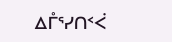ᐃᒤᕐᓯᑎᑉᐹ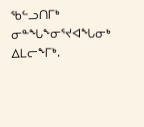ᖃᓪᓗᑎᒥᒃ ᓂᓐᖓᖕᓂᕐᔪᐊᖓᓂᒃ ᐃᒪᓕᖕᒥᒃ.